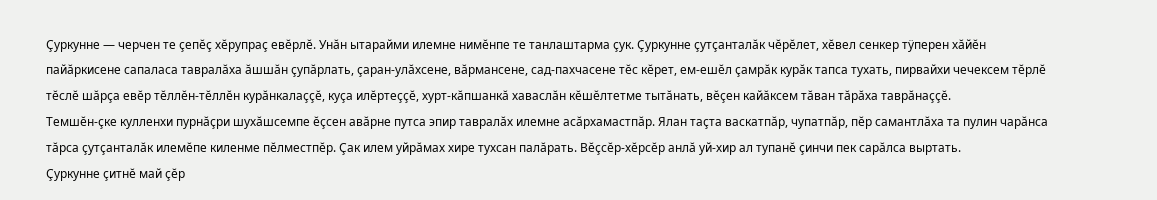Çуркунне — черчен те çепĕç хĕрупраç евĕрлĕ. Унăн ытарайми илемне нимĕнпе те танлаштарма çук. Çуркунне çутçанталăк чĕрĕлет, хĕвел сенкер тÿперен хăйĕн пайăркисене сапаласа тавралăха ăшшăн çупăрлать, çаран-улăхсене, вăрмансене, сад-пахчасене тĕс кĕрет, ем-ешĕл çамрăк курăк тапса тухать, пирвайхи чечексем тĕрлĕ тĕслĕ шăрçа евĕр тĕллĕн-тĕллĕн курăнкалаççĕ, куçа илĕртеççĕ, хурт-кăпшанкă хаваслăн кĕшĕлтетме тытăнать, вĕçен кайăксем тăван тăрăха таврăнаççĕ.
Темшĕн-çке кулленхи пурнăçри шухăшсемпе ĕçсен авăрне путса эпир тавралăх илемне асăрхамастпăр. Ялан таçта васкатпăр, чупатпăр, пĕр самантлăха та пулин чарăнса тăрса çутçанталăк илемĕпе киленме пĕлместпĕр. Çак илем уйрăмах хире тухсан палăрать. Вĕçсĕр-хĕрсĕр анлă уй-хир ал тупанĕ çинчи пек сарăлса выртать.
Çуркунне çитнĕ май çĕр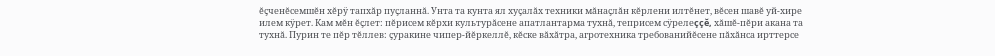ĕçченĕсемшĕн хĕрÿ тапхăр пуçланнă. Унта та кунта ял хуçалăх техники мăнаçлăн кĕрлени илтĕнет, вĕсен шавĕ уй-хире илем кÿрет. Кам мĕн ĕçлет: пĕрисем кĕрхи культурăсене апатлантарма тухнă, теприсем сÿрелеççĕ, хăшĕ-пĕри акана та тухнă. Пурин те пĕр тĕллев: çуракине чипер-йĕркеллĕ, кĕске вăхăтра, агротехника требованийĕсене пăхăнса ирттерсе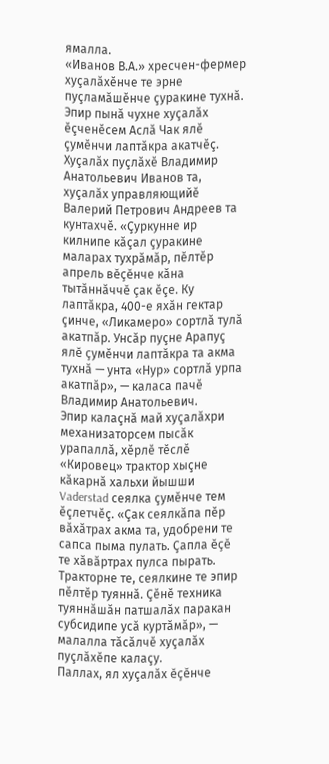ямалла.
«Иванов В.А.» хресчен-фермер хуçалăхĕнче те эрне пуçламăшĕнче çуракине тухнă. Эпир пынă чухне хуçалăх ĕçченĕсем Аслă Чак ялĕ çумĕнчи лаптăкра акатчĕç. Хуçалăх пуçлăхĕ Владимир Анатольевич Иванов та, хуçалăх управляющийĕ Валерий Петрович Андреев та кунтахчĕ. «Çуркунне ир килнипе кăçал çуракине маларах тухрăмăр, пĕлтĕр апрель вĕçĕнче кăна тытăннăччĕ çак ĕçе. Ку лаптăкра, 400-е яхăн гектар çинче, «Ликамеро» сортлă тулă акатпăр. Унсăр пуçне Арапуç ялĕ çумĕнчи лаптăкра та акма тухнă — унта «Нур» сортлă урпа акатпăр», — каласа пачĕ Владимир Анатольевич.
Эпир калаçнă май хуçалăхри механизаторсем пысăк урапаллă, хĕрлĕ тĕслĕ «Кировец» трактор хыçне кăкарнă хальхи йышши Vaderstad сеялка çумĕнче тем ĕçлетчĕç. «Çак сеялкăпа пĕр вăхăтрах акма та, удобрени те сапса пыма пулать. Çапла ĕçĕ те хăвăртрах пулса пырать. Тракторне те, сеялкине те эпир пĕлтĕр туяннă. Çĕнĕ техника туяннăшăн патшалăх паракан субсидипе усă куртăмăр», — малалла тăсăлчĕ хуçалăх пуçлăхĕпе калаçу.
Паллах, ял хуçалăх ĕçĕнче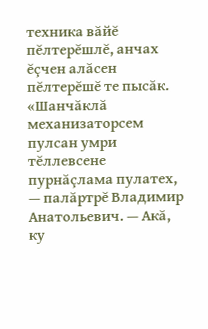техника вăйĕ пĕлтерĕшлĕ, анчах ĕçчен алăсен пĕлтерĕшĕ те пысăк. «Шанчăклă механизаторсем пулсан умри тĕллевсене пурнăçлама пулатех, — палăртрĕ Владимир Анатольевич. — Акă, ку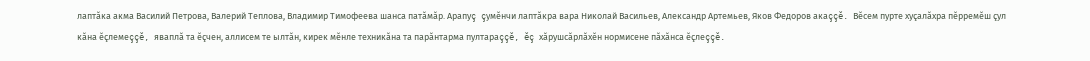лаптăка акма Василий Петрова, Валерий Теплова, Владимир Тимофеева шанса патăмăр. Арапуç çумĕнчи лаптăкра вара Николай Васильев, Александр Артемьев, Яков Федоров акаççĕ. Вĕсем пурте хуçалăхра пĕрремĕш çул кăна ĕçлемеççĕ, яваплă та ĕçчен, аллисем те ылтăн, кирек мĕнле техникăна та парăнтарма пултараççĕ, ĕç хăрушсăрлăхĕн нормисене пăхăнса ĕçлеççĕ.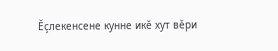Ĕçлекенсене кунне икĕ хут вĕри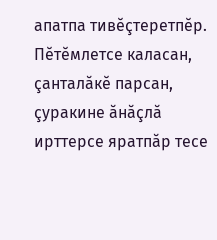апатпа тивĕçтеретпĕр. Пĕтĕмлетсе каласан, çанталăкĕ парсан, çуракине ăнăçлă ирттерсе яратпăр тесе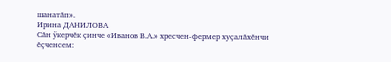шанатăп».
Ирина ДАНИЛОВА
Сăн ÿкерчĕк çинче «Иванов В.А.» хресчен-фермер хуçалăхĕнчи ĕçченсем: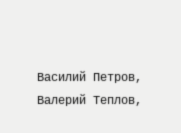Василий Петров, Валерий Теплов,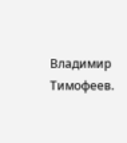Владимир Тимофеев.